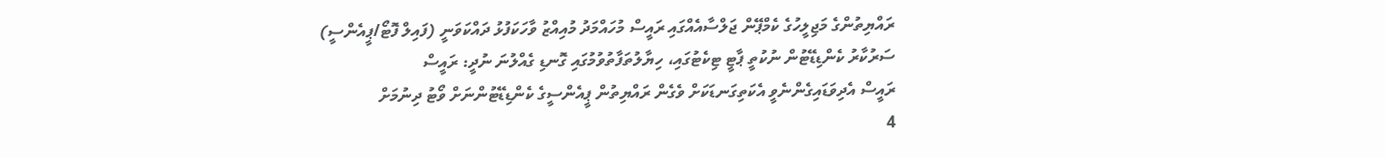ރައްޔިތުންގެ މަޖިލީހުގެ ކެމްޕޭން ޖަލްސާއެއްގައި ރައީސް މުހައްމަދު މުއިއްޒު ވާހަކަފުޅު ދައްކަވަނީ (ފައިލް ފޮޓޯ/ޕީއެންސީ)
ސަރުކާރު ކެންޑިޑޭޓުން ނުކުތީ ޕާޓީ ޓިކެޓުގައި، ހިޔާލުތަފާތުވުމުގައި ގޮނޑި ގެއްލުނަ ނުދީ: ރައީސް
ރައީސް އެދިވަޑައިގެންނެވީ އެކަތިގަނޑަކަށް ވެގެން ރައްޔިތުން ޕީއެންސީގެ ކެންޑިޑޭޓުންނަށް ވޯޓު ދިނުމަށް
4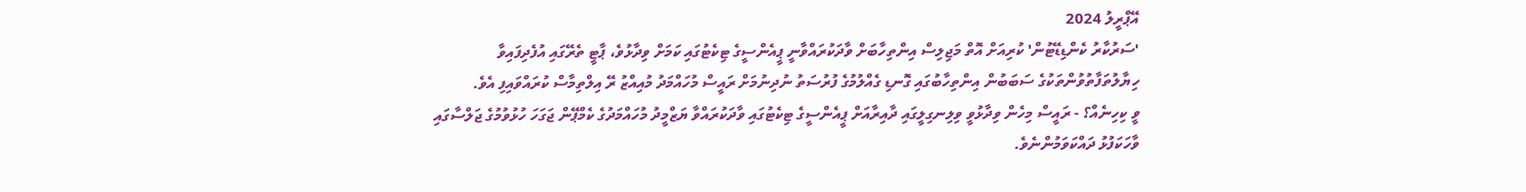އޭޕްރީލު 2024
'ސަރުކާރު ކެންޑިޑޭޓުން' ކުރިއަށް އޮތް މަޖިލިސް އިންތިހާބަށް ވާދަކުރައްވާނީ ޕީއެންސީގެ ޓިކެޓުގައި ކަމަށް ވިދާޅުވެ، ޕާޓީ ތެރޭގައި އުފެދިފައިވާ ހިޔާލުތަފާތުވުންތަކުގެ ސަބަބުން އިންތިހާބުގައި ގޮނޑި ގެއްލުމުގެ ފުރުސަތު ނުދިނުމަށް ރައީސް މުހައްމަދު މުއިއްޒު ރޭ އިލްތިމާސް ކުރައްވައިފި އެވެ.
ވީ ކިހިނެއް؟ - ރައީސް މިހެން ވިދާޅުވީ ވިލިނގިލީގައި ދާއިރާއަށް ޕީއެންސީގެ ޓިކެޓުގައި ވާދަކުރައްވާ ޔަޒްމީދު މުހައްމަދުގެ ކެމްޕޭން ޖަގަހަ ހުޅުވުމުގެ ޖަލްސާގައި ވާހަކަފުޅު ދައްކަވަމުންނެވެ.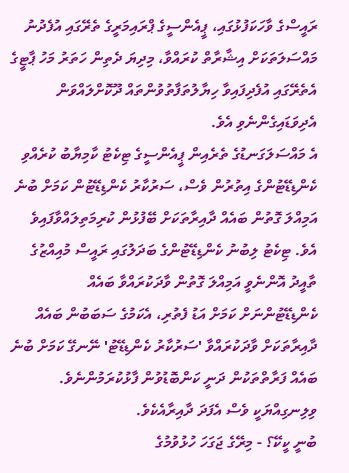ރައީސްގެ ވާހަކަފުޅުގައި، ޕީއެންސީގެ ޕްރައިމަރީގެ ތެރޭގައި އުފެދުނު މައްސަލަތަކަށް އިޝާރާތް ކުރައްވާ، މިދިޔަ ދެތިން ހަތަރު މަހު ޕާޓީގެ އެތެރޭގައި އުފެދިފައިވާ ހިޔާލުތަފާތުވުންތައް ދޫކޮށްލައްވަން އެދިވަޑައިގެންނެވި އެވެ.
އެ މައްސަލަގަނޑުގެ ތެރެއިން ޕީއެންސީގެ ޓިކެޓު ކާމިޔާބު ކުރެއްވި ކެންޑިޑޭޓުންގެ އިތުރުން ވެސް، ސަރުކާރު ކެންޑިޑޭޓުން ކަމަށް ބުނެ އަމިއްލަ ގޮތުން ބައެއް ދާއިރާތަކަށް ބޭފުޅުން ކުރިމަތިލައްވާފައިވެ އެވެ. ޓިކެޓު ލިބުނު ކެންޑިޑޭޓުންގެ ބަދަލުގައި ރައީސް މުއިއްޒުގެ ތާއީދު އޮންނެވީ އަމިއްލަ ގޮތުން ވާދަކުރައްވާ ބައެއް ކެންޑިޑޭޓުންނަށް ކަމަށް އަޑު ފެތުރި، އެކަމުގެ ސަބަބުން ބައެއް ދާއިރާތަކަށް ވާދަކުރައްވާ 'ސަރުކާރު ކެންޑިޑޭޓު' ނޭނގޭ ކަމަށް ބުނެ ބައެއް ފަރާތްތަކުން ދަނީ ކަންބޮޑުވުން ފާޅުކުރަމުންނެވެ. ވިލިނގިއްޔަކީ ވެސް އެފަދަ ދާއިރާއެކެވެ.
ބުނީ ކީކޭ؟ - މިރޭގެ ޖަގަހަ ހުޅުވުމުގެ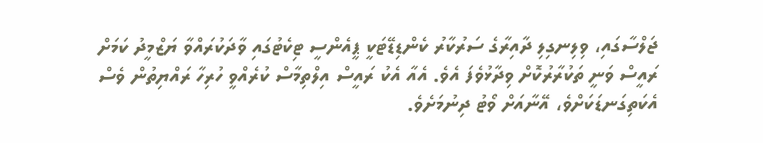ޖަލްސާގައި، ވިލިނގިލި ދާއިރާގެ ސަރުކާރު ކެންޑިޑޭޓަކީ ޕީއެންސީ ޓިކެޓުގައި ވާދަކުރައްވާ ޔަޒްމީދު ކަމަށް ރައީސް ވަނީ ތަކުރާރުކޮށް ވިދާޅުވެފަ އެވެ. އެއާ އެކު ރައީސް އިލްތިމާސް ކުރެއްވީ ހުރިހާ ރައްޔިތުން ވެސް އެކަތިގަނޑަކަށްވެ، އޭނާއަށް ވޯޓު ދިނުމަށެވެ.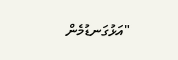"އަޅުގަނޑުމެން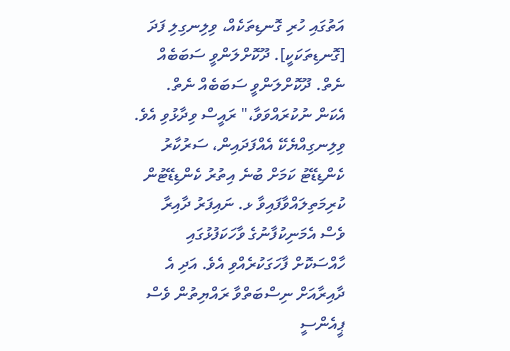އަތުގައި ހުރި ގޮނޑިތަކެއް، ވިލިނގިލި ފަދަ [ގޮނޑިތަކަކީ]. ދޫކޮށްލަންވީ ސަބަބެއް ނެތް. ދޫކޮށްލަންވީ ސަބަބެއް ނެތް. އެކަން ނުކުރައްވަވާ،" ރައީސް ވިދާޅުވި އެވެ.
ވިލިނގިއްޔެކޭ އެއްފަދައިން، ސަރުކާރު ކެންޑިޑޭޓު ކަމަށް ބުނެ އިތުރު ކެންޑިޑޭޓުން ކުރިމަތިލައްވާފައިވާ ޅ. ނައިފަރު ދާއިރާ ވެސް އެމަނިކުފާނުގެ ވާހަކަފުޅުގައި ހާއްސަކޮށް ފާހަގަކުރެއްވި އެވެ. އަދި އެ ދާއިރާއަށް ނިސްބަތްވާ ރައްޔިތުން ވެސް ޕީއެންސީ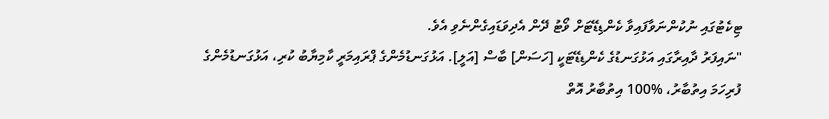ޓިކެޓުގައި ނުކުންނަވާފައިވާ ކެންޑިޑޭޓަށް ވޯޓު ދޭން އެދިވަޑައިގެންނެވި އެވެ.
"ނައިފަރު ދާއިރާގައި އަޅުގަނޑުގެ ކެންޑިޑޭޓަކީ [ހަސަން] ބާސް [އަލީ]. އަޅުގަނޑުމެންގެ ޕްރައިމަރީ ކާމިޔާބު ކުރި، އަޅުގަނޑުމެންގެ ފުރިހަމަ އިތުބާރު، %100 އިތުބާރު އޮތް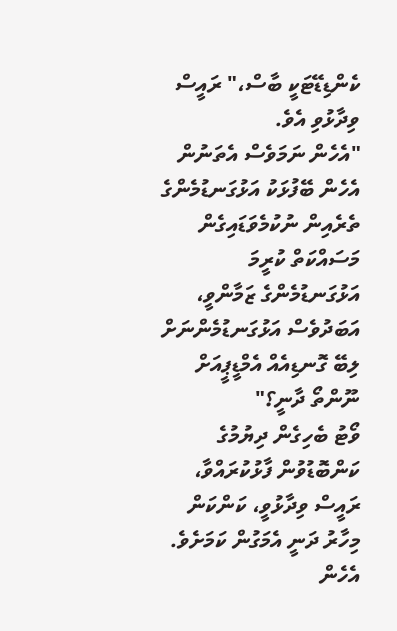ކެންޑިޑޭޓަކީ ބާސް،" ރައީސް ވިދާޅުވި އެވެ.
"އެހެން ނަމަވެސް އެތަނުން އެހެން ބޭފުޅަކު އަޅުގަނޑުމެންގެ ތެރެއިން ނުކުމެވަޑައިގެން މަސައްކަތް ކުރީމަ އަޅުގަނޑުމެންގެ ޒަމާންވީ، އަބަދުވެސް އަޅުގަނޑުމެންނަށް ލިބޭ ގޮނޑިއެއް އެމްޑީޕީއަށް ނޫންތޯ ދާނީ؟"
ވޯޓު ބެހިގެން ދިޔުމުގެ ކަންބޮޑުވުން ފާޅުކުރައްވާ، ރައީސް ވިދާޅުވީ، ކަންކަން މިހާރު ދަނީ އެމަގުން ކަމަށެވެ. އެހެން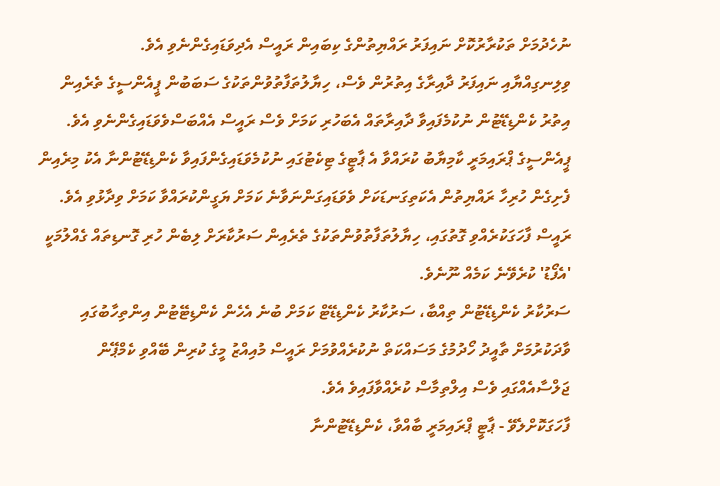ނުހެދުމަށް ތަކުރާރުކޮށް ނައިފަރު ރައްޔިތުންގެ ކިބައިން ރައީސް އެދިވަޑައިގެންނެވި އެވެ.
ވިލިނގިއްޔާއި ނައިފަރު ދާއިރާގެ އިތުރުން ވެސް، ހިޔާލުތަފާތުވުންތަކުގެ ސަބަބުން ޕީއެންސީގެ ތެރެއިން އިތުރު ކެންޑިޑޭޓުން ނުކުމެފައިވާ ދާއިރާތައް އެބަހުރި ކަމަށް ވެސް ރައީސް އެއްބަސްވެވަޑައިގެންނެވި އެވެ.
ޕީއެންސީގެ ޕްރައިމަރީ ކާމިޔާބު ކުރައްވާ އެ ޕާޓީގެ ޓިކެޓުގައި ނުކުމެވަޑައިގެންފައިވާ ކެންޑިޑޭޓުންނާ އެކު މިރެއިން ފެށިގެން ހުރިހާ ރައްޔިތުން އެކަތިގަނޑަކަށް ވެވަޑައިގަންނަވާނެ ކަމަށް ޔަގީންކުރައްވާ ކަމަށް ވިދާޅުވި އެވެ. ރައީސް ފާހަގަކުރެއްވި ގޮތުގައި، ހިޔާލުތަފާތުވުންތަކުގެ ތެރެއިން ސަރުކާރަށް ލިބެން ހުރި ގޮނޑިތައް ގެއްލުމަކީ 'އެފޯޑު' ކުރެވޭނެ ކަމެއް ނޫނެވެ.
ސަރުކާރު ކެންޑިޑޭޓުން ތިއްބާ، ސަރުކާރު ކެންޑިޑޭޓް ކަމަށް ބުނެ އެހެން ކެންޑިޓޭޓުން އިންތިހާބުގައި ވާދަކުރުމަށް ތާއީދު ހޯދުމުގެ މަސައްކަތް ނުކުރެއްވުމަށް ރައީސް މުއިއްޒު މީގެ ކުރިން ބޭއްވި ކެމްޕޭން ޖަލްސާއެއްގައި ވެސް އިލްތިމާސް ކުރެއްވާފައިވެ އެވެ.
ފާހަގަކޮށްލެވޭ - ޕާޓީ ޕްރައިމަރީ ބާއްވާ، ކެންޑިޑޭޓުންނާ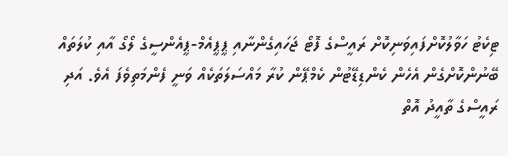ޓިކެޓު ހަވާލުކޮށްފައިވަނިކޮށް ރައީސްގެ ފޮޓޯ ޖަހައިގެންނާއި ޕީޕީއެމް-ޕީއެންސީގެ ލޯގޯ އާއި ކުލަތައް ބޭނުންކޮށްގެން އެހެން ކެންޑިޑޭޓުން ކެމްޕޭން ކުރާ މައްސަލަތަކެއް ވަނީ ފެންމަތިވެފަ އެވެ. އަދި ރައީސްގެ ތާއީދު އޮތް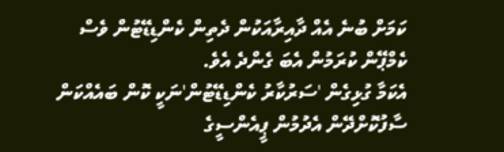ކަމަށް ބުނެ އެއް ދާއިރާއަކުން ދެތިން ކެންޑިޑޭޓުން ވެސް ކެމްޕޭން ކުރަމުން އެބަ ގެންދެ އެވެ.
އެކަމާ ގުޅިގެން 'ސަރުކާރު ކެންޑިޑޭޓުން'ނަކީ ކޮން ބައެއްކަން ސާފުކޮށްދޭން އެދުމުން ޕީއެންސީގެ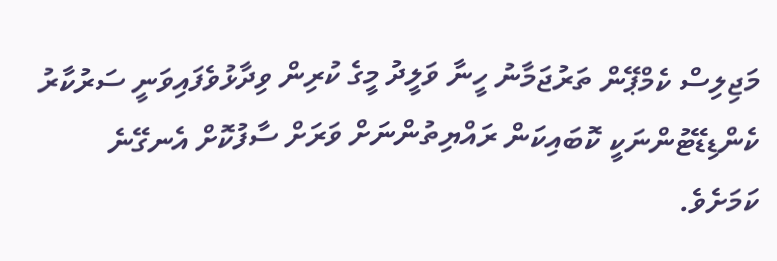މަޖިލިސް ކެމްޕޭން ތަރުޖަމާނު ހީނާ ވަލީދު މީގެ ކުރިން ވިދާޅުވެފައިވަނީ ސަރުކާރު ކެންޑިޑޭޓުންނަކީ ކޮބައިކަން ރައްޔިތުންނަށް ވަރަށް ސާފުކޮށް އެނގޭނެ ކަމަށެވެ.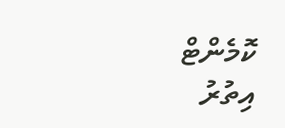ކޮމެންޓް
އިތުރު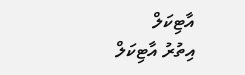އާޓިކަލް
އިތުރު އާޓިކަލް